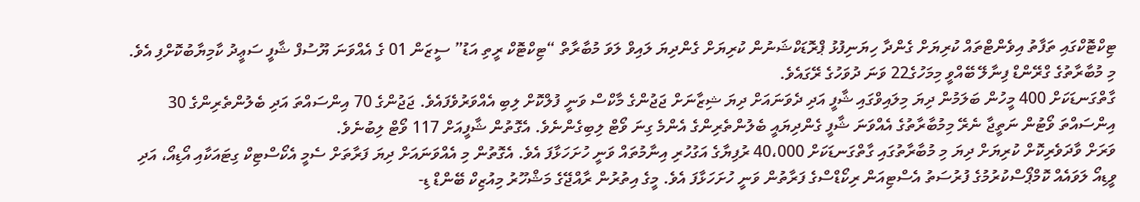ޓިކްޓޮކްގައި ތަފާތު އިވެންޓްތައް ކުރިޔަށް ގެންދާ ހިޔަނިފުޅު ޕްރޮޑަކްޝަނުން ކުރިޔަށް ގެންދިޔަ ލައިވް ލަވަ މުބާރާތް “ޓިކްޓޮކް ރީތި އަޑު” ސީޒަން 01 ގެ އެއްވަނަ ޔޫސުފް ޝާފީ ސަޢީދު ކާމިޔާބުކޮށްފި އެވެ. މި މުބާރާތުގެ ގްރޭންޑް ފިނާލޭ ބޭއްވީ މިމަހުގެ22 ވަނަ ދުވަހުގެ ރޭގައެވެ.
ގާތްގަނޑަކަށް 400 މީހުން ބަލަމުން ދިޔަ މިލައިވްގައި ޝާފީ އަދި ދެވަނައަށް ދިޔަ ޝިޒާނަށް ޖަޖުންގެ މާކްސް ވަނީ ފުލްކޮށް ލިބި އެއްވަރުވެފައެވެ. ޖަޖުންގެ 70 އިންސައްތަ އަދި ބެލުންތެރިންގެ 30 އިންސައްތަ ވޯޓުން ނަތީޖާ ނެރޭ މިމުބާރާތުގެ އެއްވަނަ ޝާފީ ގެންދިޔައީ ބެލުންތެރިންގެ އެންމެ ގިނަ ވޯޓް ލިބިގެންނެވެ. އެގޮތުން ޝާފީއަށް 117 ވޯޓް ލިބުނެވެ.
ވަރަށް ވާދަވެރިކޮށް ކުރިޔަށް ދިޔަ މި މުބާރާތުގައި ގާތްގަނޑަކަށް 40،000 ރުފިޔާގެ އަގުހުރި އިނާމުތައް ވަނީ ހުށަހަޅާފަ އެވެ. އެގޮތުން މި އެއްވަނައަށް ދިޔަ ފަރާތަށް ސެމީ އެކޯސްޓިކް ގިޓައަކާއި އޯޑިއޯ، އަދި ވީޑިއޯ ލަވައެއް ކޮމްޕޯސްކުރުމުގެ ފުރުސަތު އެސްޓިއަން ރިކޯޑްސްގެ ފަރާތުން ވަނީ ހުށަހަޅާފަ އެވެ. މީގެ އިތުރުން ރާއްޖޭގެ މަޝްހޫރު މިއުޒިކް ބޭންޑް ޑި-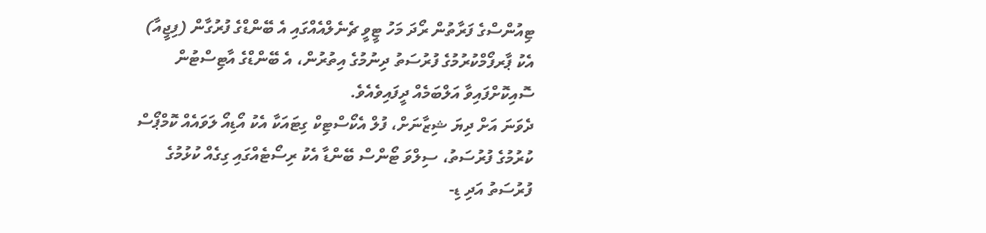ޓިއުންސްގެ ފަރާތުން ރޯދަ މަހު ޓީވީ ޗެނެލްއެއްގައި އެ ބޭންޑްގެ ފުރުގާން (ފިޖީއާ) އެކު ޕާރފޯމްކުރުމުގެ ފުރުސަތު ދިނުމުގެ އިތުރުން، އެ ބޭންޑްގެ އާޓިސްޓުން ސޮއިކޮށްފައިވާ އަލްބަމެއް ދީފައިވެއެވެ.
ދެވަނަ އަށް ދިޔަ ޝިޒާނަށް، ފުލް އެކޯސްޓިކް ގިޓައަކާ އެކު އޯޑިއޯ ލަވައެއް ކޮމްޕޯސް ކުރުމުގެ ފުރުސަތު، ސިލްވަ ޓޯންސް ބޭންޑާ އެކު ރިސޯޓެއްގައި ގިގެއް ކުޅުމުގެ ފުރުސަތު އަދި ޑި-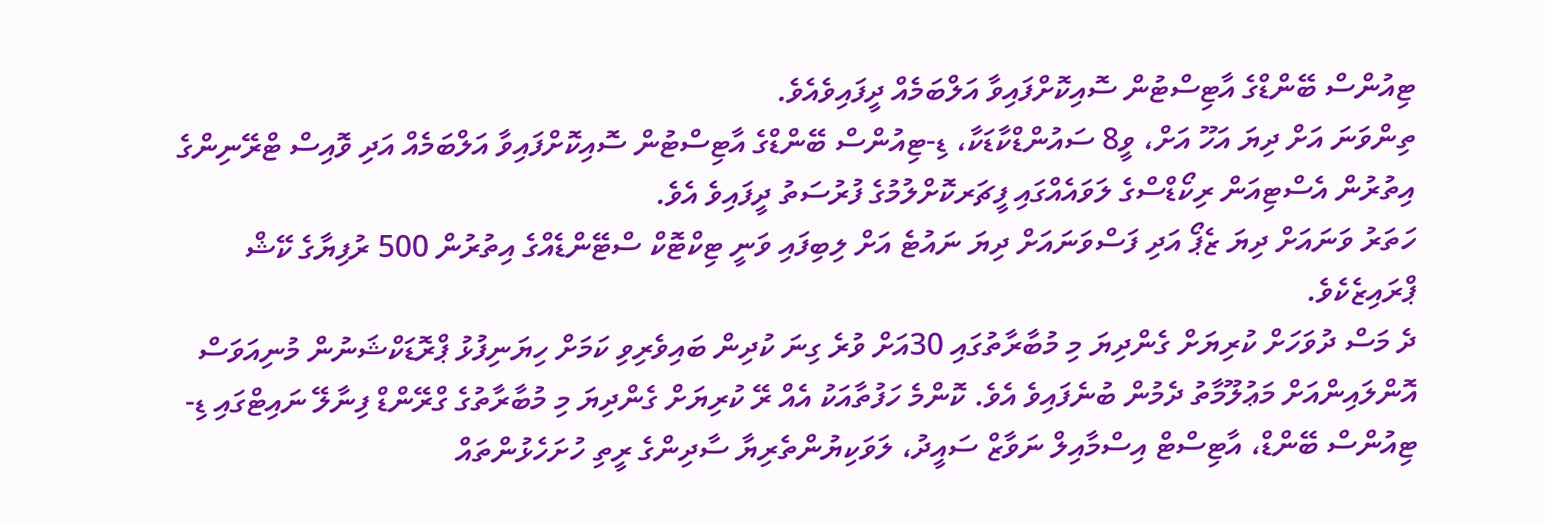ޓިއުންސް ބޭންޑްގެ އާޓިސްޓުން ސޮއިކޮށްފައިވާ އަލްބަމެއް ދީފައިވެއެވެ.
ތިންވަނަ އަށް ދިޔަ އަހޫ އަށް، ވީ8 ސައުންޑްކާޑަކާ، ޑި-ޓިއުންސް ބޭންޑްގެ އާޓިސްޓުން ސޮއިކޮށްފައިވާ އަލްބަމެއް އަދި ވޮއިސް ޓްރޭނިންގެ އިތުރުން އެސްޓިއަން ރިކޯޑްސްގެ ލަވައެއްގައި ފީޗަރކޮށްލުމުގެ ފުރުސަތު ދީފައިވެ އެވެ.
ހަތަރު ވަނައަށް ދިޔަ ޒެޕޯ އަދި ފަސްވަނައަށް ދިޔަ ނައުޓެ އަށް ލިބިފައި ވަނީ ޓިކްޓޮކް ސްޓޭންޑެއްގެ އިތުރުން 500 ރުފިޔާގެ ކޭޝް ޕްރައިޒެކެވެ.
ދެ މަސް ދުވަހަށް ކުރިޔަށް ގެންދިޔަ މި މުބާރާތުގައި 30އަށް ވުރެ ގިނަ ކުދިން ބައިވެރިވި ކަމަށް ހިޔަނިފުޅު ޕްރޮޑަކްޝަނުން މުނިއަވަސް އޮންލައިންއަށް މަޢުލޫމާތު ދެމުން ބުނެފައިވެ އެވެ. ކޮންމެ ހަފުތާއަކު އެއް ރޭ ކުރިޔަށް ގެންދިޔަ މި މުބާރާތުގެ ގްރޭންޑް ފިނާލޭ ނައިޓްގައި ޑި-ޓިއުންސް ބޭންޑް، އާޓިސްޓް އިސްމާއިލް ނަވާޒް ސައީދު، ލަވަކިޔުންތެރިޔާ ސާދިންގެ ރީތި ހުށަހެޅުންތައް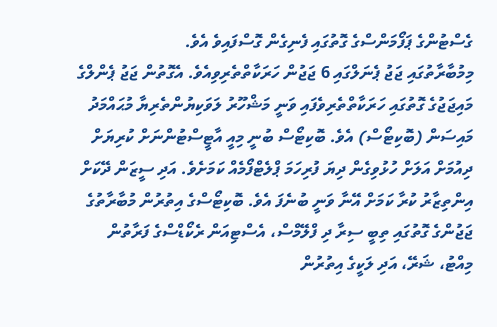ގެސްޓުންގެ ޕަފޯމަންސްގެ ގޮތުގައި ފެނިގެން ގޮސްފައިވެ އެވެ.
މިމުބާރާތުގައި ޖަޖު ޕެނަލްގައި 6 ޖަޖުން ހަރަކާތްތެރިވިއެވެ. އެގޮތުން ޖަޖު ޕެންލްގެ މައިޖަޖުގެ ގޮތުގައި ހަރަކާތްތެރިވެފައި ވަނީ މަޝްހޫރު ލަވަކިޔުންތެރިޔާ މުޙައްމަދު މައިސަން (ބޮކިޓޯސް) އެވެ. ބޮކިޓޯސް ބުނީ މިއީ އާޓީސްޓުންނަށް ކުރިޔަށް ދިއުމަށް އަލަށް ހުޅުވިގެން ދިޔަ ފުރިހަމަ ޕްލެޓްފޯމެއް ކަމަށެވެ. އަދި ސީޒަން ދޭކަށް އިންތިޒާރު ކުރާ ކަމަށް އޭނާ ވަނީ ބުނެފަ އެވެ. ބޮކިޓޯސްގެ އިތުރުން މުބާރާތުގެ ޖަޖުންގެ ގޮތުގައި ތިބީ ސިރާ ދި ފްލޭމްސް، އެސްޓިއަން ރެކޯޑްސްގެ ފަރާތުން މިއްޓު، ޝަރޭ، އަދި ލަކީގެ އިތުރުން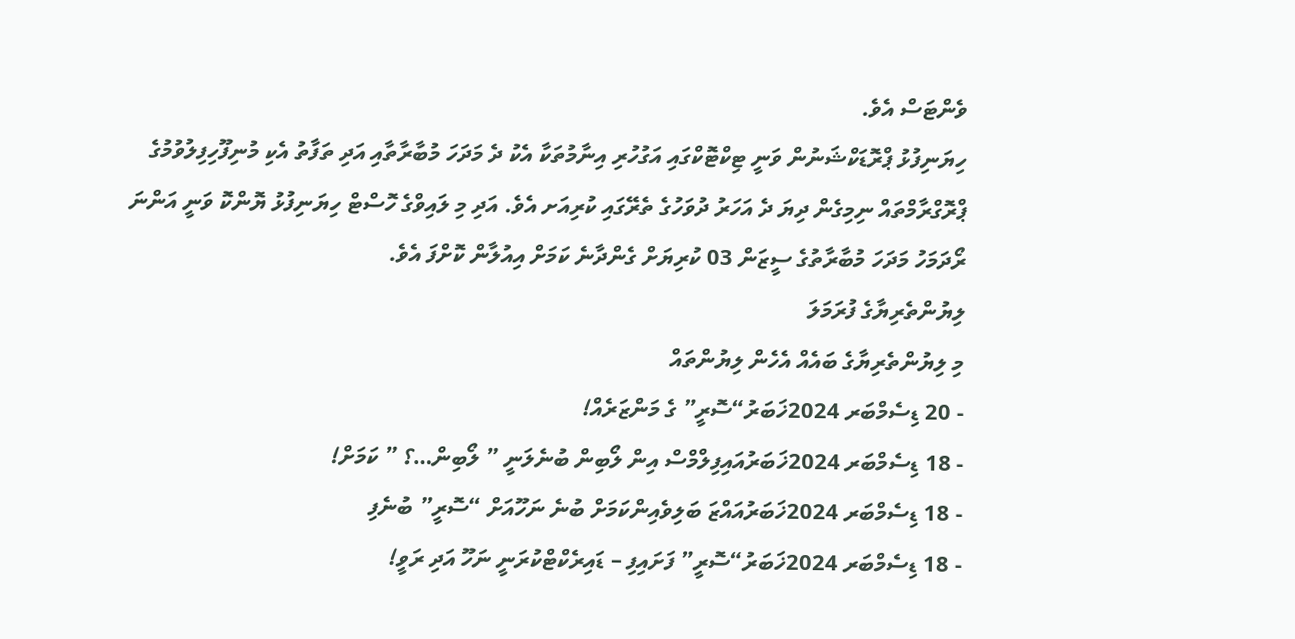ވެންޓަސް އެވެ.
ހިޔަނިފުޅު ޕްރޮޑަކްޝަނުން ވަނީ ޓިކްޓޮކްގައި އަގުހުރި އިނާމުތަކާ އެކު ދެ މަދަހަ މުބާރާތާއި އަދި ތަފާތު އެކި މުނިފޫހިފިލުވުމުގެ ޕްރޮގްރާމްތައް ނިމިގެން ދިޔަ ދެ އަހަރު ދުވަހުގެ ތެރޭގައި ކުރިއަށ އެވެ. އަދި މި ލައިވްގެ ހޮސްޓް ހިޔަނިފުޅު ޔޮންކޮ ވަނީ އަންނަ ރޯދަމަހު މަދަހަ މުބާރާތުގެ ސީޒަން 03 ކުރިޔަށް ގެންދާނެ ކަމަށް އިއުލާން ކޮށްފަ އެވެ.
ލިޔުންތެރިޔާގެ ފުރަމަލަ
މި ލިޔުންތެރިޔާގެ ބައެއް އެހެން ލިޔުންތައް
- 20 ޑިސެމްބަރ 2024ޚަބަރު“ސޮރީ” ގެ މަންޒަރެއް!
- 18 ޑިސެމްބަރ 2024ޚަބަރުއައިފިލްމްސް އިން ލޯބިން ބުނެލަނީ ” ލޯބިން…؟ ” ކަމަށް!
- 18 ޑިސެމްބަރ 2024ޚަބަރުއައްޒަ ބަލިވެއިންކަމަށް ބުނެ ނަހޫއަށް “ސޮރީ” ބުނެފި
- 18 ޑިސެމްބަރ 2024ޚަބަރު“ސޮރީ” ފަށައިފި – ޑައިރެކްޓްކުރަނީ ނަހޫ އަދި ރަވީ!